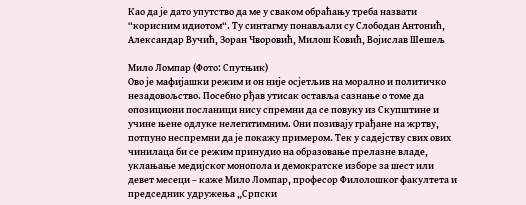Као да је дато упутство да ме у сваком обраћању треба назвати “корисним идиотом“. Ту синтагму понављали су Слободан Антонић, Александар Вучић, Зоран Чворовић, Милош Ковић, Војислав Шешељ

Мило Ломпар (Фото: Спутњик)
Ово је мафијашки режим и он није осјетљив на морално и политичко незадовољство. Посебно рђав утисак оставља сазнање о томе да опозициони посланици нису спремни да се повуку из Скупштине и учине њене одлуке нелегитимним. Они позивају грађане на жртву, потпуно неспремни да је покажу примером. Тек у садејству свих ових чинилаца би се режим принудио на образовање прелазне владе, уклањање медијског монопола и демократске изборе за шест или девет месеци – каже Мило Ломпар, професор Филолошког факултета и председник удружења „Српски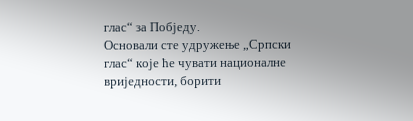глас“ за Побједу.
Основали сте удружење „Српски глас“ које ће чувати националне вриједности, борити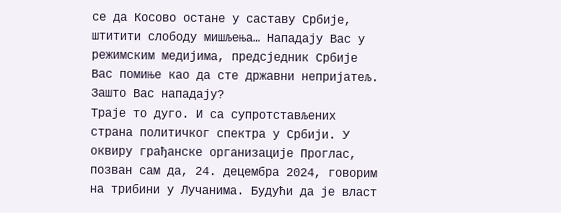се да Косово остане у саставу Србије, штитити слободу мишљења… Нападају Вас у режимским медијима, предсједник Србије Вас помиње као да сте државни непријатељ. Зашто Вас нападају?
Траје то дуго. И са супротстављених страна политичког спектра у Србији. У оквиру грађанске организације Проглас, позван сам да, 24. децембра 2024, говорим на трибини у Лучанима. Будући да је власт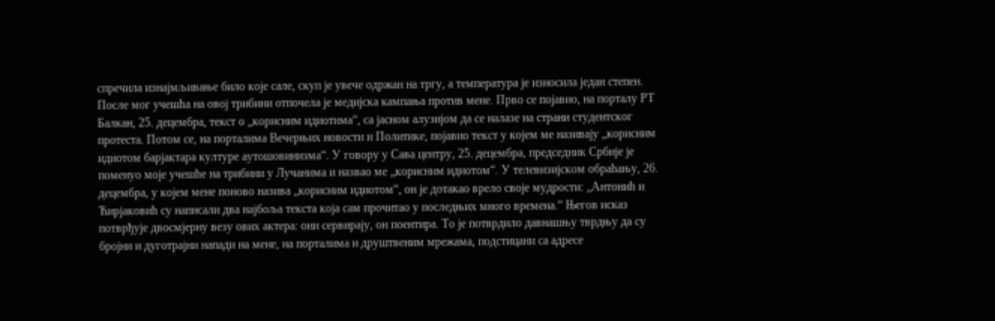спречила изнајмљивање било које сале, скуп је увече одржан на тргу, а температура је износила један степен. После мог учешћа на овој трибини отпочела је медијска кампања против мене. Прво се појавио, на порталу РТ Балкан, 25. децембра, текст о „корисним идиотима“, са јасном алузијом да се налазе на страни студентског протеста. Потом се, на порталима Вечерњих новости и Политике, појавио текст у којем ме називају „корисним идиотом барјактара културе аутошовинизма“. У говору у Сава центру, 25. децембра, председник Србије је поменуо моје учешће на трибини у Лучанима и назвао ме „корисним идиотом“. У телевизијском обраћању, 26. децембра, у којем мене поново назива „корисним идиотом“, он је дотакао врело своје мудрости: „Антонић и Ћирјаковић су написали два најбоља текста која сам прочитао у последњих много времена.“ Његов исказ потврђује двосмјерну везу ових актера: они сервирају, он поентира. То је потврдило давнашњу тврдњу да су бројни и дуготрајни напади на мене, на порталима и друштвеним мрежама, подстицани са адресе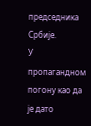председника Србије.
У пропагандном погону као да је дато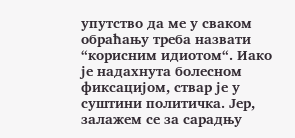упутство да ме у сваком обраћању треба назвати “корисним идиотом“. Иако је надахнута болесном фиксацијом, ствар је у суштини политичка. Јер, залажем се за сарадњу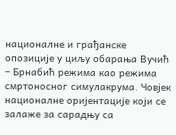националне и грађанске опозиције у циљу обарања Вучић – Брнабић режима као режима смртоносног симулакрума. Човјек националне оријентације који се залаже за сарадњу са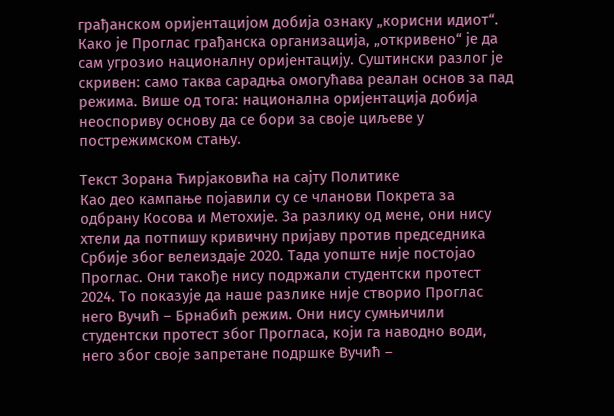грађанском оријентацијом добија ознаку „корисни идиот“. Како је Проглас грађанска организација, „откривено“ је да сам угрозио националну оријентацију. Суштински разлог је скривен: само таква сарадња омогућава реалан основ за пад режима. Више од тога: национална оријентација добија неоспориву основу да се бори за своје циљеве у пострежимском стању.

Текст Зорана Ћирјаковића на сајту Политике
Као део кампање појавили су се чланови Покрета за одбрану Косова и Метохије. За разлику од мене, они нису хтели да потпишу кривичну пријаву против председника Србије због велеиздаје 2020. Тада уопште није постојао Проглас. Они такође нису подржали студентски протест 2024. То показује да наше разлике није створио Проглас него Вучић – Брнабић режим. Они нису сумњичили студентски протест због Прогласа, који га наводно води, него због своје запретане подршке Вучић –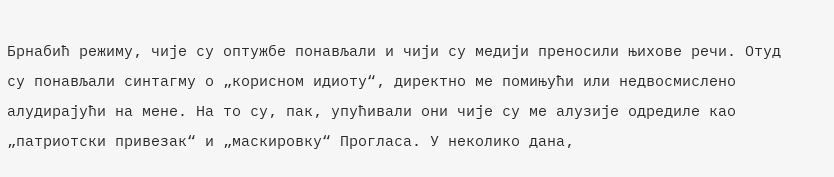Брнабић режиму, чије су оптужбе понављали и чији су медији преносили њихове речи. Отуд су понављали синтагму о „корисном идиоту“, директно ме помињући или недвосмислено алудирајући на мене. На то су, пак, упућивали они чије су ме алузије одредиле као „патриотски привезак“ и „маскировку“ Прогласа. У неколико дана,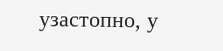узастопно, у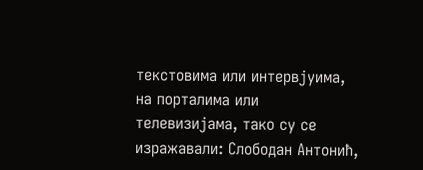текстовима или интервјуима, на порталима или телевизијама, тако су се изражавали: Слободан Антонић,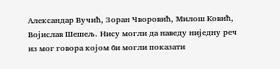Александар Вучић, Зоран Чворовић, Милош Ковић, Војислав Шешељ. Нису могли да наведу ниједну реч из мог говора којом би могли показати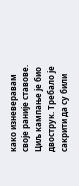како изневеравам своје раније ставове. Циљ кампање је био двострук. Требало је сакрити да су били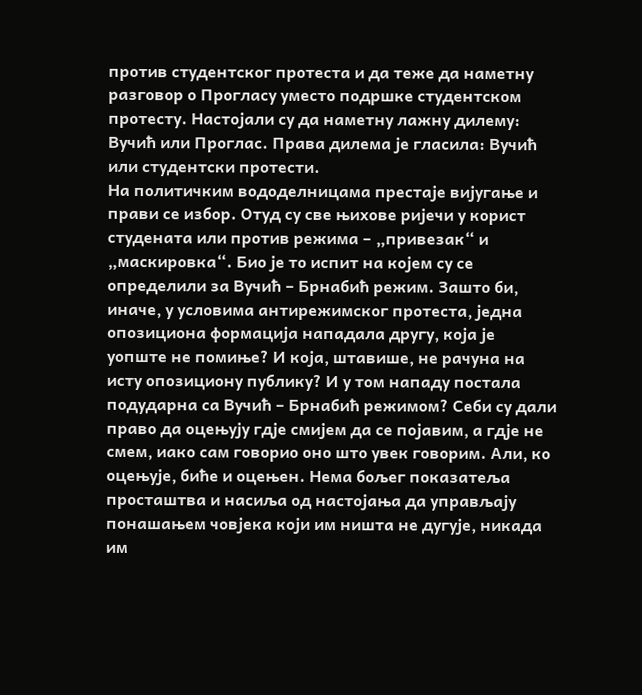против студентског протеста и да теже да наметну разговор о Прогласу уместо подршке студентском протесту. Настојали су да наметну лажну дилему: Вучић или Проглас. Права дилема је гласила: Вучић или студентски протести.
На политичким вододелницама престаје вијугање и прави се избор. Отуд су све њихове ријечи у корист студената или против режима – „привезак“ и „маскировка“. Био је то испит на којем су се определили за Вучић – Брнабић режим. Зашто би, иначе, у условима антирежимског протеста, једна опозициона формација нападала другу, која је уопште не помиње? И која, штавише, не рачуна на исту опозициону публику? И у том нападу постала подударна са Вучић – Брнабић режимом? Себи су дали право да оцењују гдје смијем да се појавим, а гдје не смем, иако сам говорио оно што увек говорим. Али, ко оцењује, биће и оцењен. Нема бољег показатеља просташтва и насиља од настојања да управљају понашањем човјека који им ништа не дугује, никада им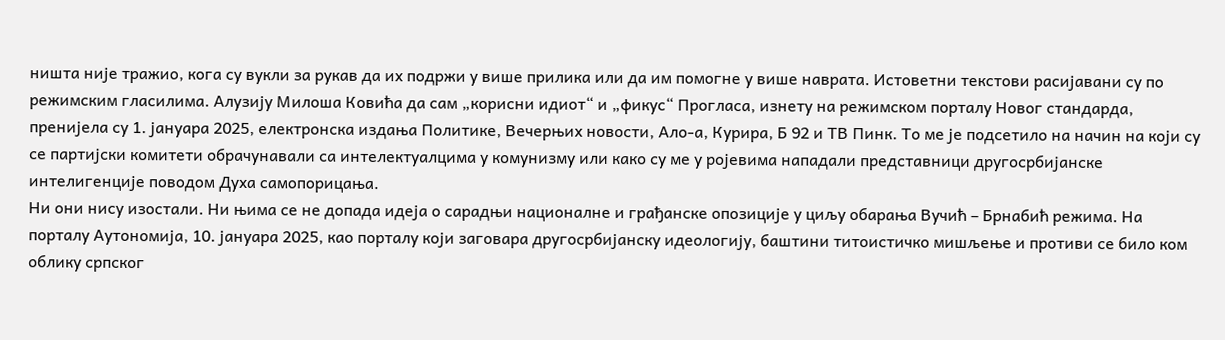ништа није тражио, кога су вукли за рукав да их подржи у више прилика или да им помогне у више наврата. Истоветни текстови расијавани су по режимским гласилима. Алузију Милоша Ковића да сам „корисни идиот“ и „фикус“ Прогласа, изнету на режимском порталу Новог стандарда, пренијела су 1. јануара 2025, електронска издања Политике, Вечерњих новости, Ало-а, Курира, Б 92 и ТВ Пинк. То ме је подсетило на начин на који су се партијски комитети обрачунавали са интелектуалцима у комунизму или како су ме у ројевима нападали представници другосрбијанске интелигенције поводом Духа самопорицања.
Ни они нису изостали. Ни њима се не допада идеја о сарадњи националне и грађанске опозиције у циљу обарања Вучић – Брнабић режима. На порталу Аутономија, 10. јануара 2025, као порталу који заговара другосрбијанску идеологију, баштини титоистичко мишљење и противи се било ком облику српског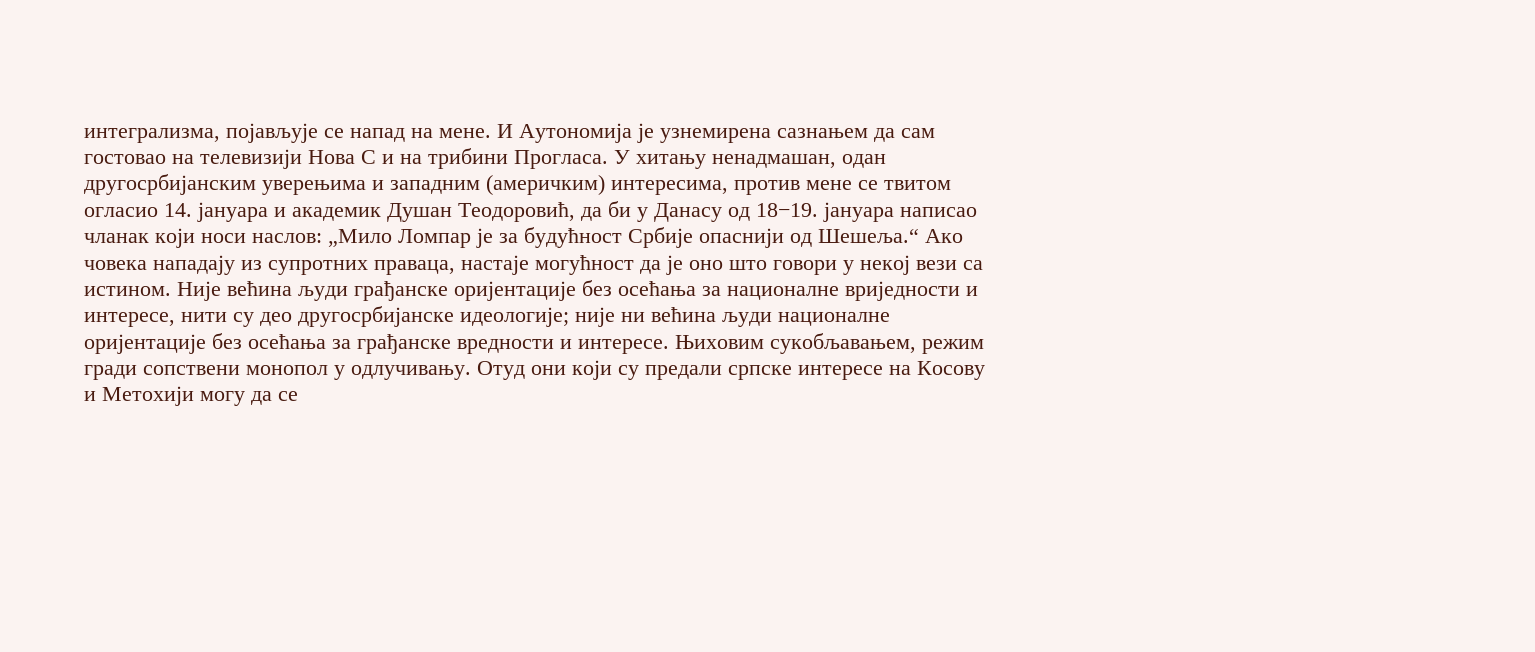интегрализма, појављује се напад на мене. И Аутономија је узнемирена сазнањем да сам гостовао на телевизији Нова С и на трибини Прогласа. У хитању ненадмашан, одан другосрбијанским уверењима и западним (америчким) интересима, против мене се твитом огласио 14. јануара и академик Душан Теодоровић, да би у Данасу од 18−19. јануара написао чланак који носи наслов: „Мило Ломпар је за будућност Србије опаснији од Шешеља.“ Ако човека нападају из супротних праваца, настаје могућност да је оно што говори у некој вези са истином. Није већина људи грађанске оријентације без осећања за националне вриједности и интересе, нити су део другосрбијанске идеологије; није ни већина људи националне оријентације без осећања за грађанске вредности и интересе. Њиховим сукобљавањем, режим гради сопствени монопол у одлучивању. Отуд они који су предали српске интересе на Косову и Метохији могу да се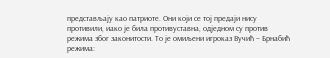представљају као патриоте. Они који се тој предаји нису противили, иако је била противуставна, одједном су против режима због законитости. То је омиљени игроказ Вучић – Брнабић режима: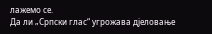лажемо се.
Да ли „Српски глас“ угрожава дјеловање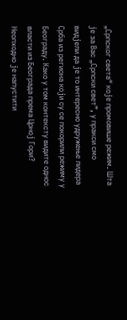„Српског света“ које промовише режим. Шта је за Вас „Српски свет”, у пракси смо видјели да је то интересно удружење лидера Срба из региона који су се покорили режиму у Београду. Како у том контексту видите однос власти из Београда према Црној Гори?
Неопходно је напустити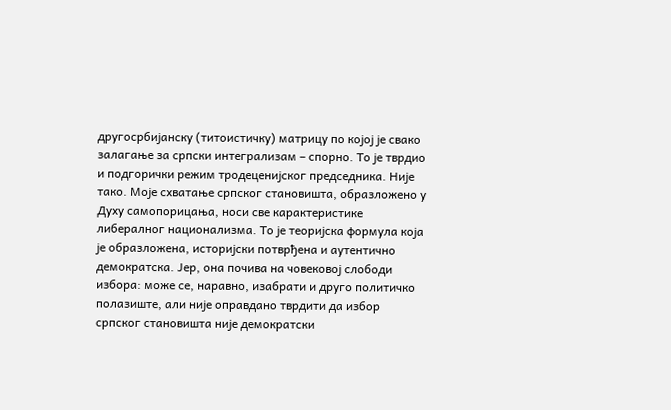другосрбијанску (титоистичку) матрицу по којој је свако залагање за српски интегрализам – спорно. То је тврдио и подгорички режим тродеценијског председника. Није тако. Моје схватање српског становишта, образложено у Духу самопорицања, носи све карактеристике либералног национализма. То је теоријска формула која је образложена, историјски потврђена и аутентично демократска. Јер, она почива на човековој слободи избора: може се, наравно, изабрати и друго политичко полазиште, али није оправдано тврдити да избор српског становишта није демократски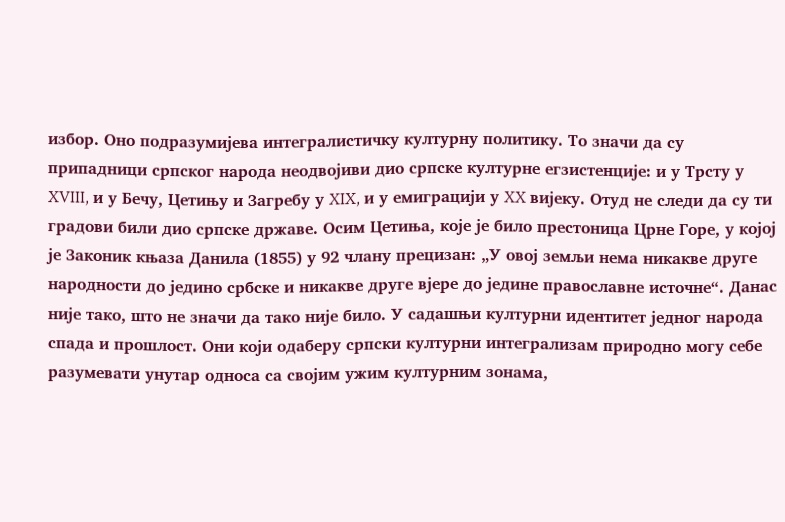избор. Оно подразумијева интегралистичку културну политику. То значи да су припадници српског народа неодвојиви дио српске културне егзистенције: и у Трсту у XVIII, и у Бечу, Цетињу и Загребу у XIX, и у емиграцији у XX вијеку. Отуд не следи да су ти градови били дио српске државе. Осим Цетиња, које је било престоница Црне Горе, у којој је Законик књаза Данила (1855) у 92 члану прецизан: „У овој земљи нема никакве друге народности до једино србске и никакве друге вјере до једине православне источне“. Данас није тако, што не значи да тако није било. У садашњи културни идентитет једног народа спада и прошлост. Они који одаберу српски културни интегрализам природно могу себе разумевати унутар односа са својим ужим културним зонама,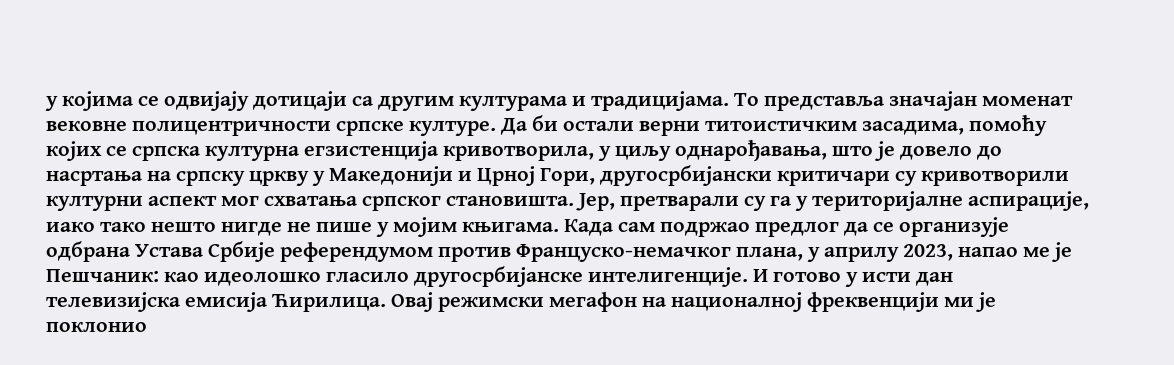у којима се одвијају дотицаји са другим културама и традицијама. То представља значајан моменат вековне полицентричности српске културе. Да би остали верни титоистичким засадима, помоћу којих се српска културна егзистенција кривотворила, у циљу однарођавања, што је довело до насртања на српску цркву у Македонији и Црној Гори, другосрбијански критичари су кривотворили културни аспект мог схватања српског становишта. Јер, претварали су га у територијалне аспирације, иако тако нешто нигде не пише у мојим књигама. Када сам подржао предлог да се организује одбрана Устава Србије референдумом против Француско-немачког плана, у априлу 2023, напао ме је Пешчаник: као идеолошко гласило другосрбијанске интелигенције. И готово у исти дан телевизијска емисија Ћирилица. Овај режимски мегафон на националној фреквенцији ми је поклонио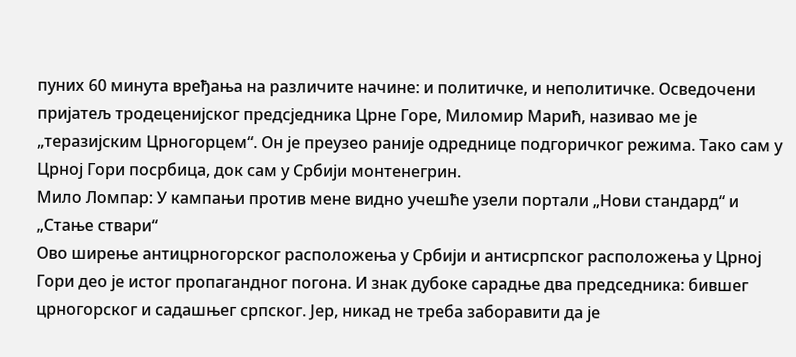пуних 60 минута вређања на различите начине: и политичке, и неполитичке. Осведочени пријатељ тродеценијског предсједника Црне Горе, Миломир Марић, називао ме је „теразијским Црногорцем“. Он је преузео раније одреднице подгоричког режима. Тако сам у Црној Гори посрбица, док сам у Србији монтенегрин.
Мило Ломпар: У кампањи против мене видно учешће узели портали „Нови стандард“ и „Стање ствари“
Ово ширење антицрногорског расположења у Србији и антисрпског расположења у Црној Гори део је истог пропагандног погона. И знак дубоке сарадње два председника: бившег црногорског и садашњег српског. Јер, никад не треба заборавити да је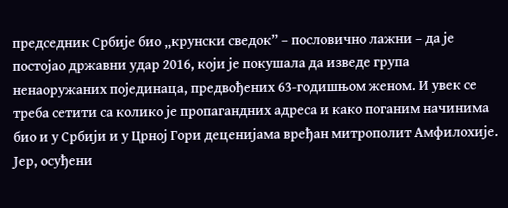председник Србије био „крунски сведок” – пословично лажни – да је постојао државни удар 2016, који је покушала да изведе група ненаоружаних појединаца, предвођених 63-годишњом женом. И увек се треба сетити са колико је пропагандних адреса и како поганим начинима био и у Србији и у Црној Гори деценијама вређан митрополит Амфилохије. Јер, осуђени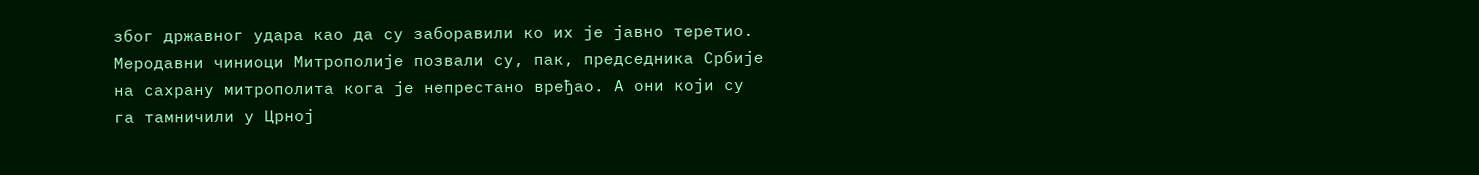због државног удара као да су заборавили ко их је јавно теретио. Меродавни чиниоци Митрополије позвали су, пак, председника Србије на сахрану митрополита кога је непрестано вређао. А они који су га тамничили у Црној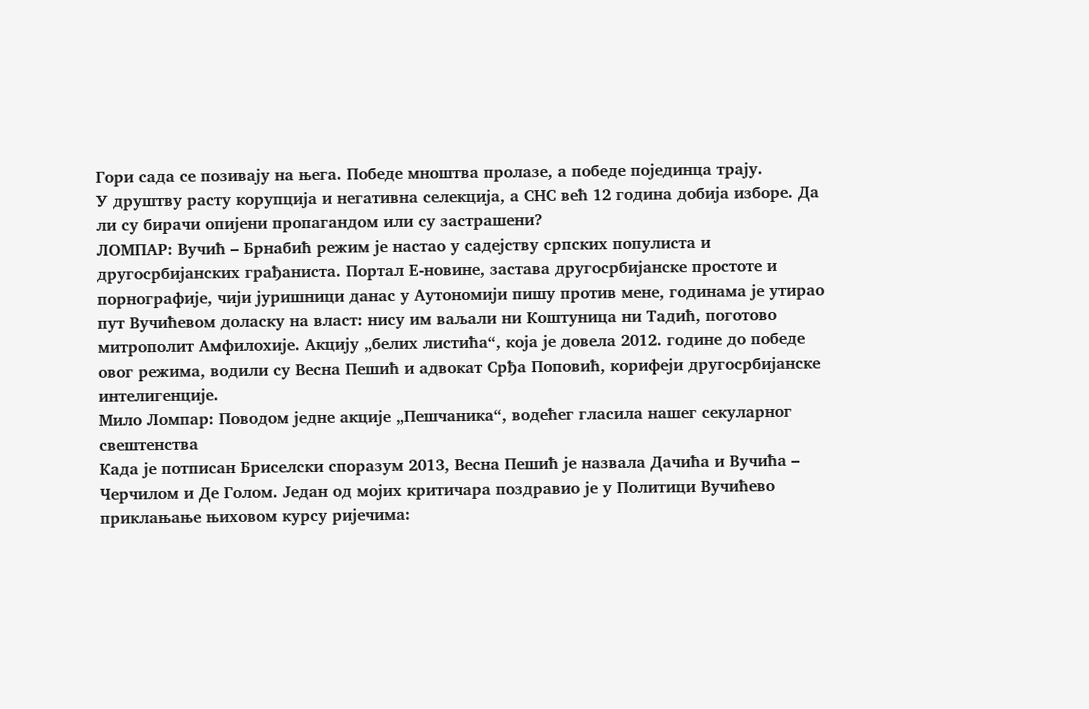Гори сада се позивају на њега. Победе мноштва пролазе, а победе појединца трају.
У друштву расту корупција и негативна селекција, а СНС већ 12 година добија изборе. Да ли су бирачи опијени пропагандом или су застрашени?
ЛОМПАР: Вучић – Брнабић режим је настао у садејству српских популиста и другосрбијанских грађаниста. Портал Е-новине, застава другосрбијанске простоте и порнографије, чији јуришници данас у Аутономији пишу против мене, годинама је утирао пут Вучићевом доласку на власт: нису им ваљали ни Коштуница ни Тадић, поготово митрополит Амфилохије. Акцију „белих листића“, која је довела 2012. године до победе овог режима, водили су Весна Пешић и адвокат Срђа Поповић, корифеји другосрбијанске интелигенције.
Мило Ломпар: Поводом једне акције „Пешчаника“, водећег гласила нашег секуларног свештенства
Када је потписан Бриселски споразум 2013, Весна Пешић је назвала Дачића и Вучића – Черчилом и Де Голом. Један од мојих критичара поздравио је у Политици Вучићево приклањање њиховом курсу ријечима: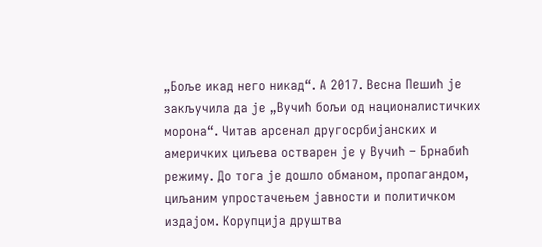„Боље икад него никад“. А 2017. Весна Пешић је закључила да је „Вучић бољи од националистичких морона“. Читав арсенал другосрбијанских и америчких циљева остварен је у Вучић – Брнабић режиму. До тога је дошло обманом, пропагандом, циљаним упростачењем јавности и политичком издајом. Корупција друштва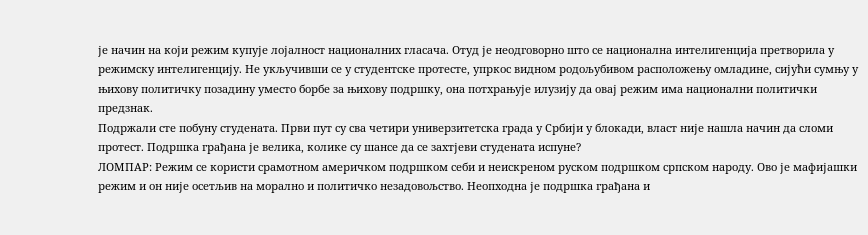је начин на који режим купује лојалност националних гласача. Отуд је неодговорно што се национална интелигенција претворила у режимску интелигенцију. Не укључивши се у студентске протесте, упркос видном родољубивом расположењу омладине, сијући сумњу у њихову политичку позадину уместо борбе за њихову подршку, она потхрањује илузију да овај режим има национални политички предзнак.
Подржали сте побуну студената. Први пут су сва четири универзитетска града у Србији у блокади, власт није нашла начин да сломи протест. Подршка грађана је велика, колике су шансе да се захтјеви студената испуне?
ЛОМПАР: Режим се користи срамотном америчком подршком себи и неискреном руском подршком српском народу. Ово је мафијашки режим и он није осетљив на морално и политичко незадовољство. Неопходна је подршка грађана и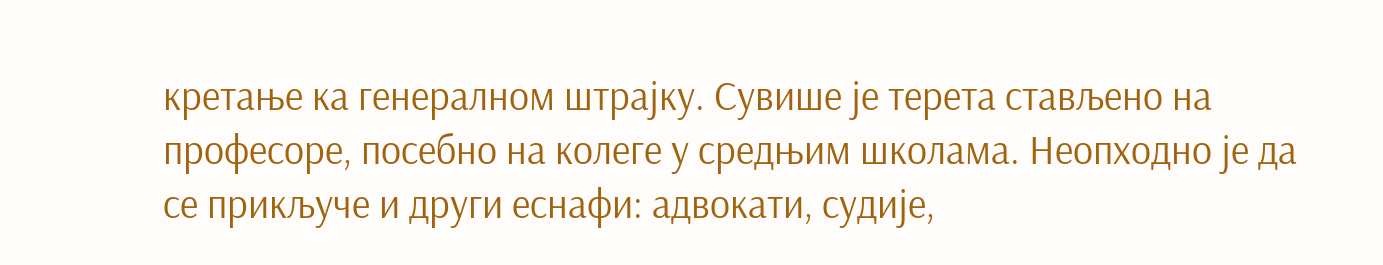кретање ка генералном штрајку. Сувише је терета стављено на професоре, посебно на колеге у средњим школама. Неопходно је да се прикључе и други еснафи: адвокати, судије,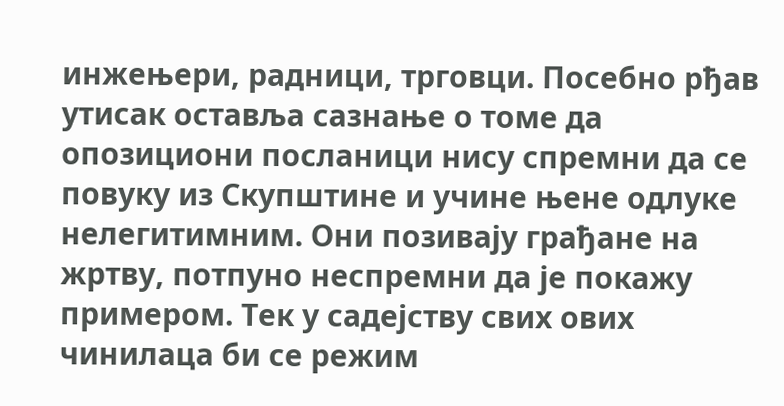инжењери, радници, трговци. Посебно рђав утисак оставља сазнање о томе да опозициони посланици нису спремни да се повуку из Скупштине и учине њене одлуке нелегитимним. Они позивају грађане на жртву, потпуно неспремни да је покажу примером. Тек у садејству свих ових чинилаца би се режим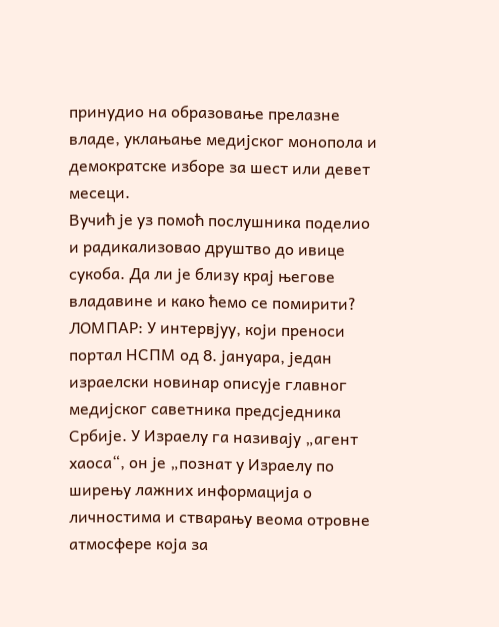принудио на образовање прелазне владе, уклањање медијског монопола и демократске изборе за шест или девет месеци.
Вучић је уз помоћ послушника поделио и радикализовао друштво до ивице сукоба. Да ли је близу крај његове владавине и како ћемо се помирити?
ЛОМПАР: У интервјуу, који преноси портал НСПМ од 8. јануара, један израелски новинар описује главног медијског саветника предсједника Србије. У Израелу га називају „агент хаоса“, он је „познат у Израелу по ширењу лажних информација о личностима и стварању веома отровне атмосфере која за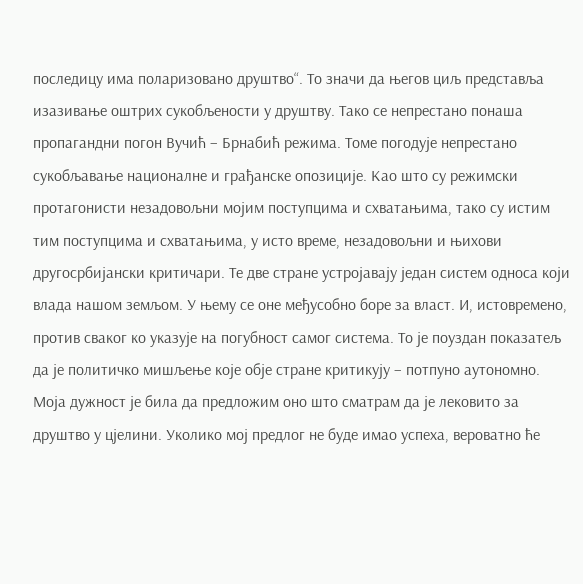последицу има поларизовано друштво“. То значи да његов циљ представља изазивање оштрих сукобљености у друштву. Тако се непрестано понаша пропагандни погон Вучић – Брнабић режима. Томе погодује непрестано сукобљавање националне и грађанске опозиције. Као што су режимски протагонисти незадовољни мојим поступцима и схватањима, тако су истим тим поступцима и схватањима, у исто време, незадовољни и њихови другосрбијански критичари. Те две стране устројавају један систем односа који влада нашом земљом. У њему се оне међусобно боре за власт. И, истовремено, против сваког ко указује на погубност самог система. То је поуздан показатељ да је политичко мишљење које обје стране критикују − потпуно аутономно. Моја дужност је била да предложим оно што сматрам да је лековито за друштво у цјелини. Уколико мој предлог не буде имао успеха, вероватно ће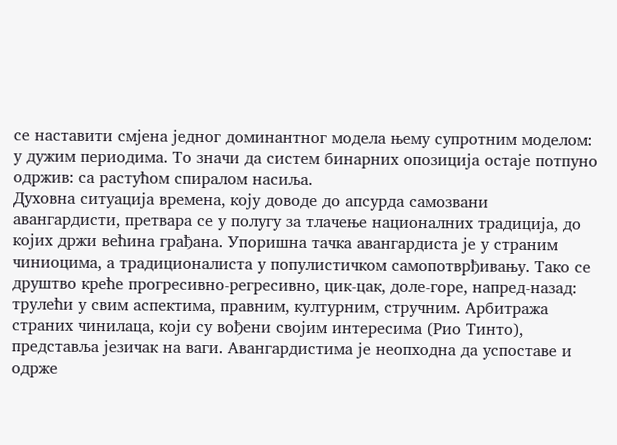се наставити смјена једног доминантног модела њему супротним моделом: у дужим периодима. То значи да систем бинарних опозиција остаје потпуно одржив: са растућом спиралом насиља.
Духовна ситуација времена, коју доводе до апсурда самозвани авангардисти, претвара се у полугу за тлачење националних традиција, до којих држи већина грађана. Упоришна тачка авангардиста је у страним чиниоцима, а традиционалиста у популистичком самопотврђивању. Тако се друштво креће прогресивно-регресивно, цик-цак, доле-горе, напред-назад: трулећи у свим аспектима, правним, културним, стручним. Арбитража страних чинилаца, који су вођени својим интересима (Рио Тинто), представља језичак на ваги. Авангардистима је неопходна да успоставе и одрже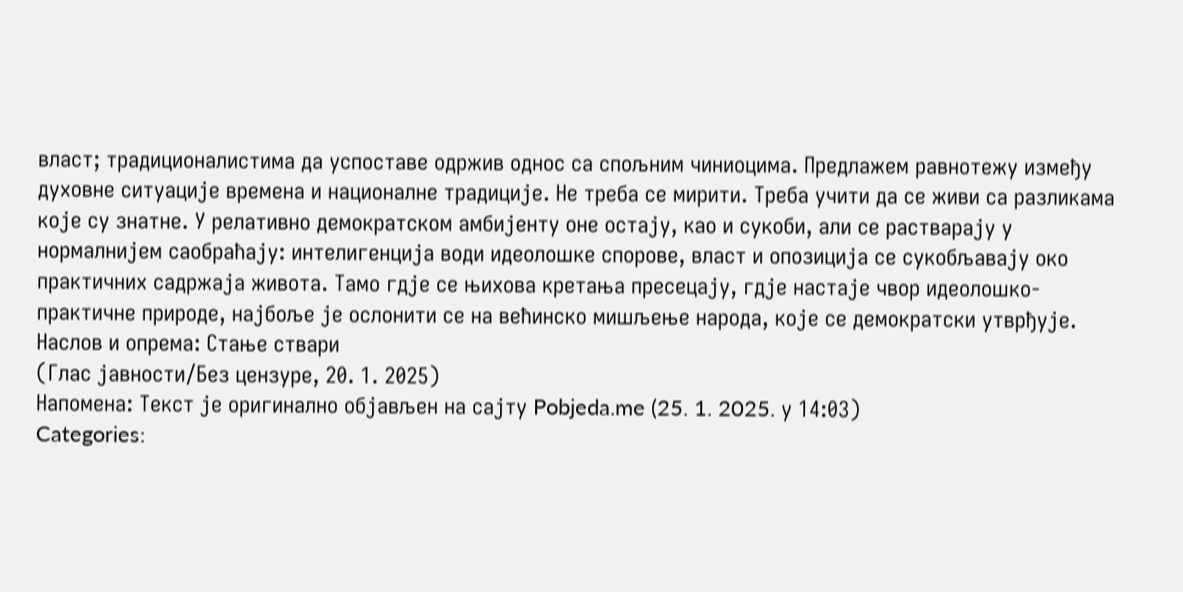власт; традиционалистима да успоставе одржив однос са спољним чиниоцима. Предлажем равнотежу између духовне ситуације времена и националне традиције. Не треба се мирити. Треба учити да се живи са разликама које су знатне. У релативно демократском амбијенту оне остају, као и сукоби, али се растварају у нормалнијем саобраћају: интелигенција води идеолошке спорове, власт и опозиција се сукобљавају око практичних садржаја живота. Тамо гдје се њихова кретања пресецају, гдје настаје чвор идеолошко-практичне природе, најбоље је ослонити се на већинско мишљење народа, које се демократски утврђује.
Наслов и опрема: Стање ствари
(Глас јавности/Без цензуре, 20. 1. 2025)
Напомена: Текст је оригинално објављен на сајту Pobjeda.me (25. 1. 2025. у 14:03)
Categories: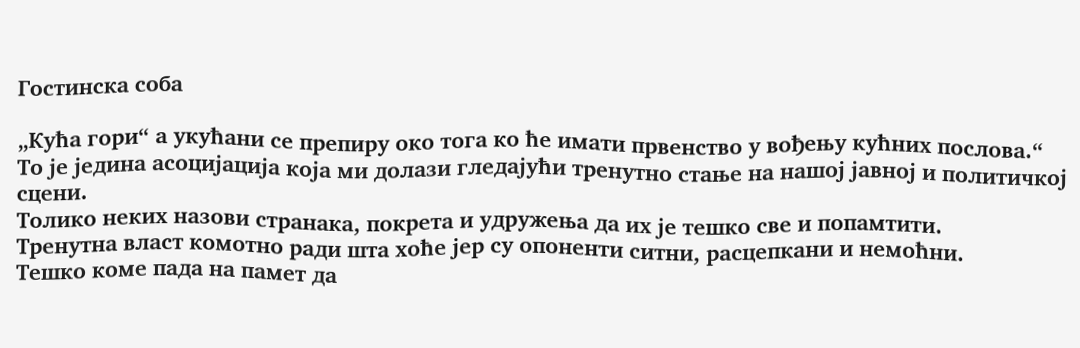Гостинска соба

„Кућа гори“ а укућани се препиру око тога ко ће имати првенство у вођењу кућних послова.“
То је једина асоцијација која ми долази гледајући тренутно стање на нашој јавној и политичкој сцени.
Толико неких назови странака, покрета и удружења да их је тешко све и попамтити.
Тренутна власт комотно ради шта хоће јер су опоненти ситни, расцепкани и немоћни.
Тешко коме пада на памет да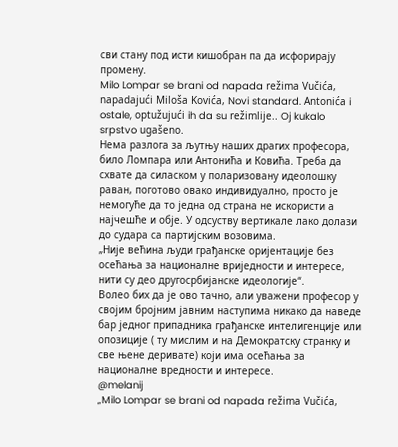сви стану под исти кишобран па да исфорирају промену.
Milo Lompar se brani od napada režima Vučića, napadajući Miloša Kovića, Novi standard. Antonića i ostale, optužujući ih da su režimlije.. Oj kukalo srpstvo ugašeno.
Нема разлога за љутњу наших драгих професора, било Ломпара или Антонића и Ковића. Треба да схвате да силаском у поларизовану идеолошку раван, поготово овако индивидуално, просто је немогуће да то једна од страна не искористи а најчешће и обје. У одсуству вертикале лако долази до судара са партијским возовима.
„Није већина људи грађанске оријентације без осећања за националне вриједности и интересе, нити су део другосрбијанске идеологије“.
Волео бих да је ово тачно, али уважени професор у својим бројним јавним наступима никако да наведе бар једног припадника грађанске интелигенције или опозиције ( ту мислим и на Демократску странку и све њене деривате) који има осећања за националне вредности и интересе.
@melanij
„Milo Lompar se brani od napada režima Vučića,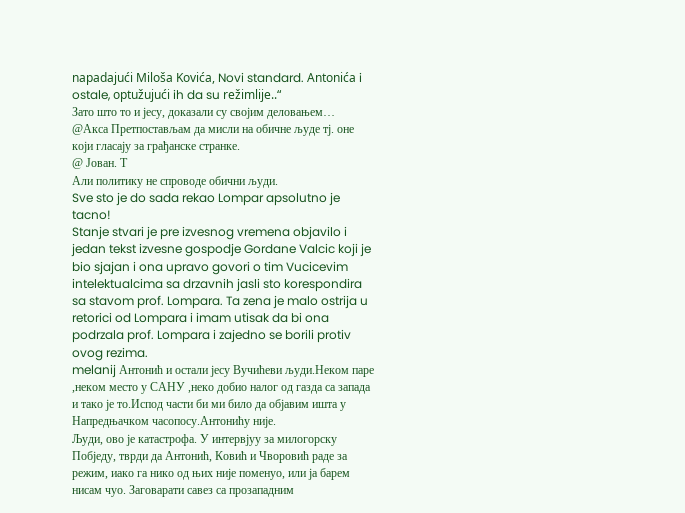napadajući Miloša Kovića, Novi standard. Antonića i ostale, optužujući ih da su režimlije..“
Зато што то и јесу, доказали су својим деловањем…
@Акса Претпостављам да мисли на обичне људе тј. оне који гласају за грађанске странке.
@ Јован. Т
Али политику не спроводе обични људи.
Sve sto je do sada rekao Lompar apsolutno je tacno!
Stanje stvari je pre izvesnog vremena objavilo i jedan tekst izvesne gospodje Gordane Valcic koji je bio sjajan i ona upravo govori o tim Vucicevim intelektualcima sa drzavnih jasli sto korespondira sa stavom prof. Lompara. Ta zena je malo ostrija u retorici od Lompara i imam utisak da bi ona podrzala prof. Lompara i zajedno se borili protiv ovog rezima.
melanij Антонић и остали јесу Вучићеви људи.Неком паре ,неком место у САНУ ,неко добио налог од газда са запада и тако је то.Испод части би ми било да објавим ишта у Напредњачком часопосу.Антонићу није.
Људи, ово је катастрофа. У интервјуу за милогорску Побједу, тврди да Антонић, Ковић и Чворовић раде за режим, иако га нико од њих није поменуо, или ја барем нисам чуо. Заговарати савез са прозападним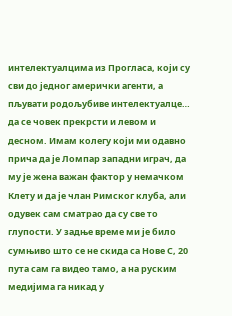интелектуалцима из Прогласа, који су сви до једног амерички агенти, а пљувати родољубиве интелектуалце… да се човек прекрсти и левом и десном. Имам колегу који ми одавно прича да је Ломпар западни играч, да му је жена важан фактор у немачком Клету и да је члан Римског клуба, али одувек сам сматрао да су све то глупости. У задње време ми је било сумњиво што се не скида са Нове С, 20 пута сам га видео тамо, а на руским медијима га никад у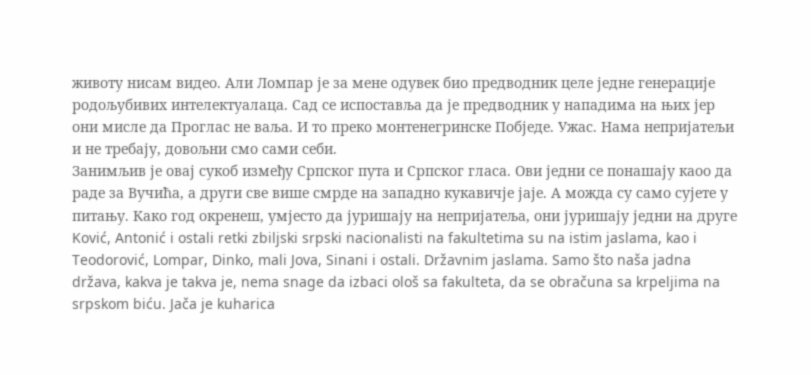животу нисам видео. Али Ломпар је за мене одувек био предводник целе једне генерације родољубивих интелектуалаца. Сад се испоставља да је предводник у нападима на њих јер они мисле да Проглас не ваља. И то преко монтенегринске Побједе. Ужас. Нама непријатељи и не требају, довољни смо сами себи.
Занимљив је овај сукоб између Српског пута и Српског гласа. Ови једни се понашају каоо да раде за Вучића, а други све више смрде на западно кукавичје јаје. А можда су само сујете у питању. Како год окренеш, умјесто да јуришају на непријатеља, они јуришају једни на друге
Ković, Antonić i ostali retki zbiljski srpski nacionalisti na fakultetima su na istim jaslama, kao i Teodorović, Lompar, Dinko, mali Jova, Sinani i ostali. Državnim jaslama. Samo što naša jadna država, kakva je takva je, nema snage da izbaci ološ sa fakulteta, da se obračuna sa krpeljima na srpskom biću. Jača je kuharica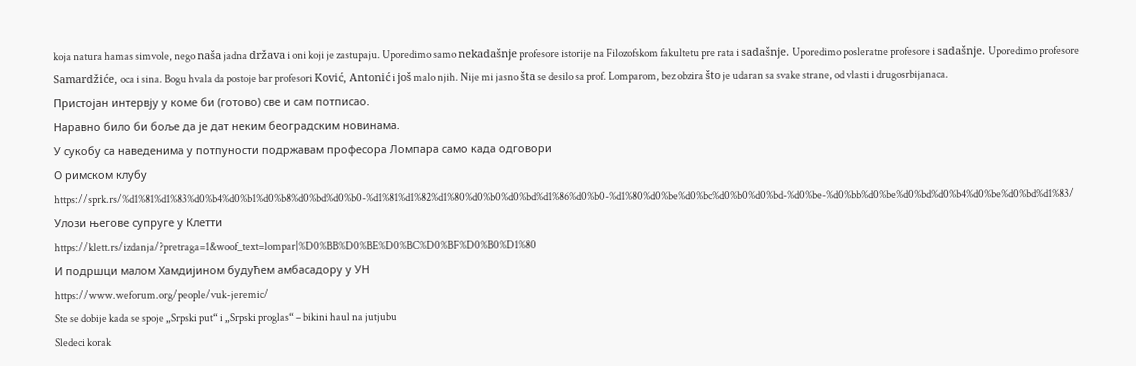koja natura hamas simvole, nego naša jadna država i oni koji je zastupaju. Uporedimo samo nekadašnje profesore istorije na Filozofskom fakultetu pre rata i sadašnje. Uporedimo posleratne profesore i sadašnje. Uporedimo profesore Samardžiće, oca i sina. Bogu hvala da postoje bar profesori Ković, Antonić i još malo njih. Nije mi jasno šta se desilo sa prof. Lomparom, bez obzira što je udaran sa svake strane, od vlasti i drugosrbijanaca.
Пристојан интервју у коме би (готово) све и сам потписао.
Наравно било би боље да је дат неким београдским новинама.
У сукобу са наведенима у потпуности подржавам професора Ломпара само када одговори
О римском клубу
https://sprk.rs/%d1%81%d1%83%d0%b4%d0%b1%d0%b8%d0%bd%d0%b0-%d1%81%d1%82%d1%80%d0%b0%d0%bd%d1%86%d0%b0-%d1%80%d0%be%d0%bc%d0%b0%d0%bd-%d0%be-%d0%bb%d0%be%d0%bd%d0%b4%d0%be%d0%bd%d1%83/
Улози његове супруге у Клетти
https://klett.rs/izdanja/?pretraga=1&woof_text=lompar|%D0%BB%D0%BE%D0%BC%D0%BF%D0%B0%D1%80
И подршци малом Хамдијином будућем амбасадору у УН
https://www.weforum.org/people/vuk-jeremic/
Ste se dobije kada se spoje „Srpski put“ i „Srpski proglas“ – bikini haul na jutjubu
Sledeci korak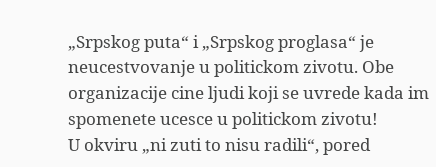„Srpskog puta“ i „Srpskog proglasa“ je neucestvovanje u politickom zivotu. Obe organizacije cine ljudi koji se uvrede kada im spomenete ucesce u politickom zivotu!
U okviru „ni zuti to nisu radili“, pored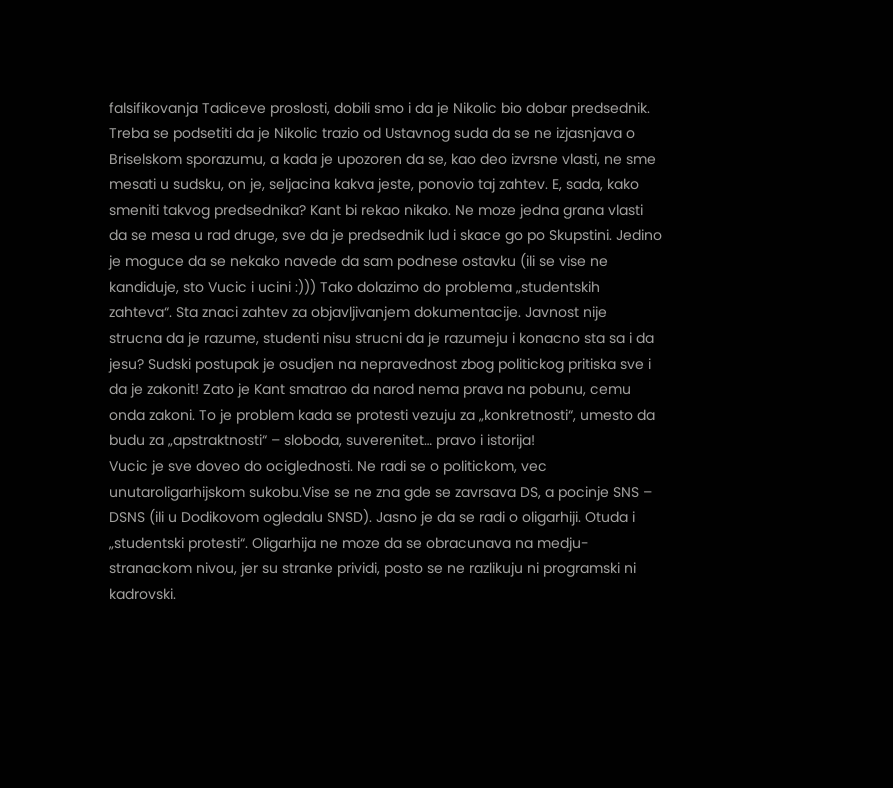falsifikovanja Tadiceve proslosti, dobili smo i da je Nikolic bio dobar predsednik. Treba se podsetiti da je Nikolic trazio od Ustavnog suda da se ne izjasnjava o Briselskom sporazumu, a kada je upozoren da se, kao deo izvrsne vlasti, ne sme mesati u sudsku, on je, seljacina kakva jeste, ponovio taj zahtev. E, sada, kako smeniti takvog predsednika? Kant bi rekao nikako. Ne moze jedna grana vlasti da se mesa u rad druge, sve da je predsednik lud i skace go po Skupstini. Jedino je moguce da se nekako navede da sam podnese ostavku (ili se vise ne kandiduje, sto Vucic i ucini :))) Tako dolazimo do problema „studentskih zahteva“. Sta znaci zahtev za objavljivanjem dokumentacije. Javnost nije strucna da je razume, studenti nisu strucni da je razumeju i konacno sta sa i da jesu? Sudski postupak je osudjen na nepravednost zbog politickog pritiska sve i da je zakonit! Zato je Kant smatrao da narod nema prava na pobunu, cemu onda zakoni. To je problem kada se protesti vezuju za „konkretnosti“, umesto da budu za „apstraktnosti“ – sloboda, suverenitet… pravo i istorija!
Vucic je sve doveo do ociglednosti. Ne radi se o politickom, vec unutaroligarhijskom sukobu.Vise se ne zna gde se zavrsava DS, a pocinje SNS – DSNS (ili u Dodikovom ogledalu SNSD). Jasno je da se radi o oligarhiji. Otuda i „studentski protesti“. Oligarhija ne moze da se obracunava na medju-stranackom nivou, jer su stranke prividi, posto se ne razlikuju ni programski ni kadrovski.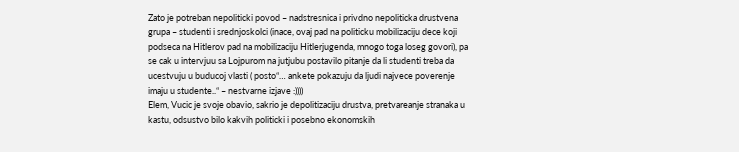Zato je potreban nepoliticki povod – nadstresnica i privdno nepoliticka drustvena grupa – studenti i srednjoskolci (inace, ovaj pad na politicku mobilizaciju dece koji podseca na Hitlerov pad na mobilizaciju Hitlerjugenda, mnogo toga loseg govori), pa se cak u intervjuu sa Lojpurom na jutjubu postavilo pitanje da li studenti treba da ucestvuju u buducoj vlasti ( posto“… ankete pokazuju da ljudi najvece poverenje imaju u studente..“ – nestvarne izjave :))))
Elem, Vucic je svoje obavio, sakrio je depolitizaciju drustva, pretvareanje stranaka u kastu, odsustvo bilo kakvih politicki i posebno ekonomskih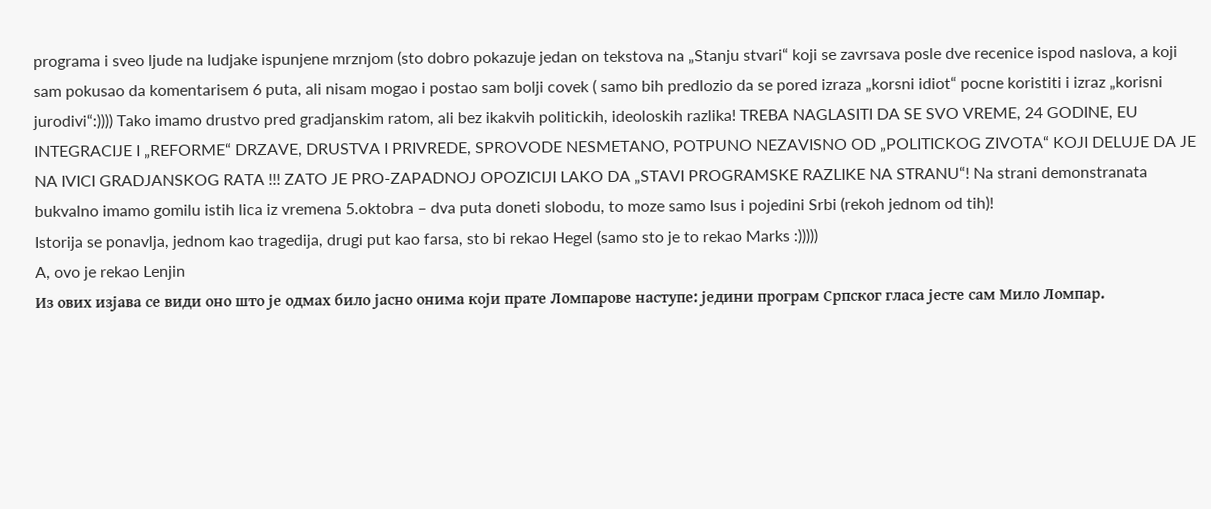programa i sveo ljude na ludjake ispunjene mrznjom (sto dobro pokazuje jedan on tekstova na „Stanju stvari“ koji se zavrsava posle dve recenice ispod naslova, a koji sam pokusao da komentarisem 6 puta, ali nisam mogao i postao sam bolji covek ( samo bih predlozio da se pored izraza „korsni idiot“ pocne koristiti i izraz „korisni jurodivi“:)))) Tako imamo drustvo pred gradjanskim ratom, ali bez ikakvih politickih, ideoloskih razlika! TREBA NAGLASITI DA SE SVO VREME, 24 GODINE, EU INTEGRACIJE I „REFORME“ DRZAVE, DRUSTVA I PRIVREDE, SPROVODE NESMETANO, POTPUNO NEZAVISNO OD „POLITICKOG ZIVOTA“ KOJI DELUJE DA JE NA IVICI GRADJANSKOG RATA !!! ZATO JE PRO-ZAPADNOJ OPOZICIJI LAKO DA „STAVI PROGRAMSKE RAZLIKE NA STRANU“! Na strani demonstranata bukvalno imamo gomilu istih lica iz vremena 5.oktobra – dva puta doneti slobodu, to moze samo Isus i pojedini Srbi (rekoh jednom od tih)!
Istorija se ponavlja, jednom kao tragedija, drugi put kao farsa, sto bi rekao Hegel (samo sto je to rekao Marks :)))))
A, ovo je rekao Lenjin
Из ових изјава се види оно што је одмах било јасно онима који прате Ломпарове наступе: једини програм Српског гласа јесте сам Мило Ломпар.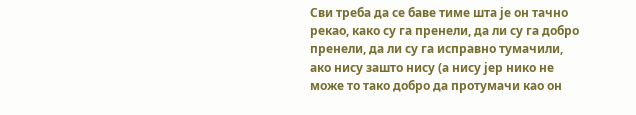Сви треба да се баве тиме шта је он тачно рекао, како су га пренели, да ли су га добро пренели, да ли су га исправно тумачили, ако нису зашто нису (а нису јер нико не може то тако добро да протумачи као он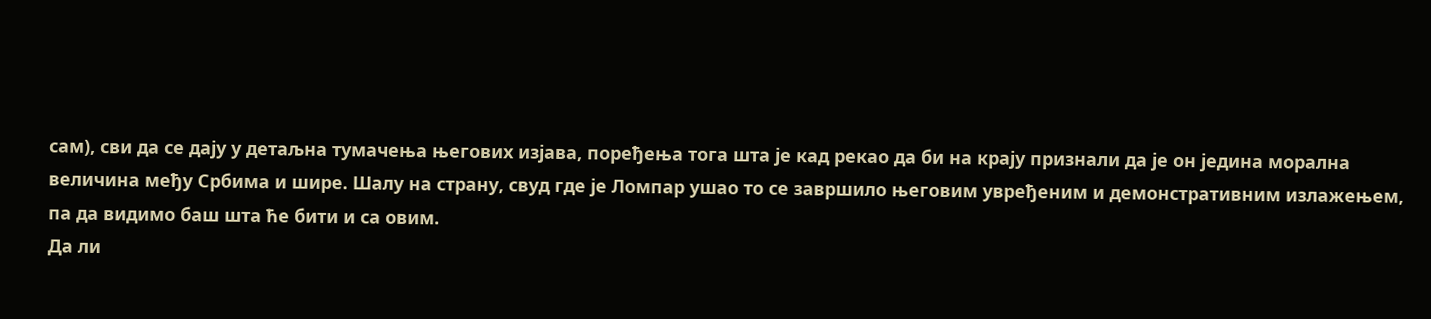сам), сви да се дају у детаљна тумачења његових изјава, поређења тога шта је кад рекао да би на крају признали да је он једина морална величина међу Србима и шире. Шалу на страну, свуд где је Ломпар ушао то се завршило његовим увређеним и демонстративним излажењем, па да видимо баш шта ће бити и са овим.
Да ли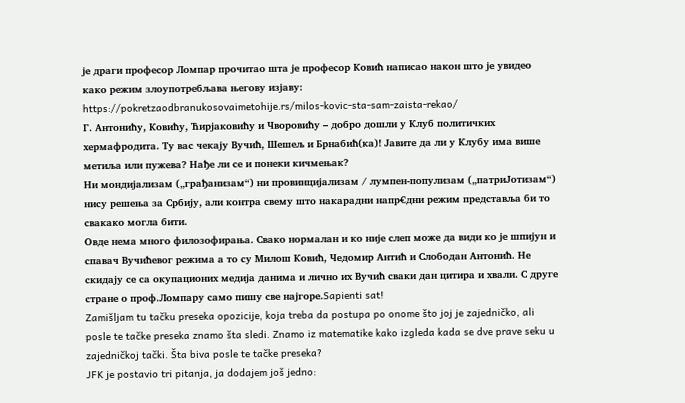је драги професор Ломпар прочитао шта је професор Ковић написао након што је увидео како режим злоупотребљава његову изјаву:
https://pokretzaodbranukosovaimetohije.rs/milos-kovic-sta-sam-zaista-rekao/
Г. Антонићу, Ковићу, Ћирјаковићу и Чворовићу – добро дошли у Клуб политичких хермафродита. Ту вас чекају Вучић, Шешељ и Брнабић(ка)! Јавите да ли у Клубу има више метиља или пужева? Нађе ли се и понеки кичмењак?
Ни мондијализам („грађанизам“) ни провинцијализам / лумпен-популизам („патриЈотизам“) нису решења за Србију, али контра свему што накарадни напр€дни режим представља би то свакако могла бити.
Овде нема много филозофирања. Свако нормалан и ко није слеп може да види ко је шпијун и спавач Вучићевог режима а то су Милош Ковић, Чедомир Антић и Слободан Антонић. Не скидају се са окупационих медија данима и лично их Вучић сваки дан цитира и хвали. С друге стране о проф.Ломпару само пишу све најгоре.Sapienti sat!
Zamišljam tu tačku preseka opozicije, koja treba da postupa po onome što joj je zajedničko, ali posle te tačke preseka znamo šta sledi. Znamo iz matematike kako izgleda kada se dve prave seku u zajedničkoj tački. Šta biva posle te tačke preseka?
JFK je postavio tri pitanja, ja dodajem još jedno: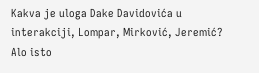Kakva je uloga Dake Davidovića u interakciji, Lompar, Mirković, Jeremić?
Alo isto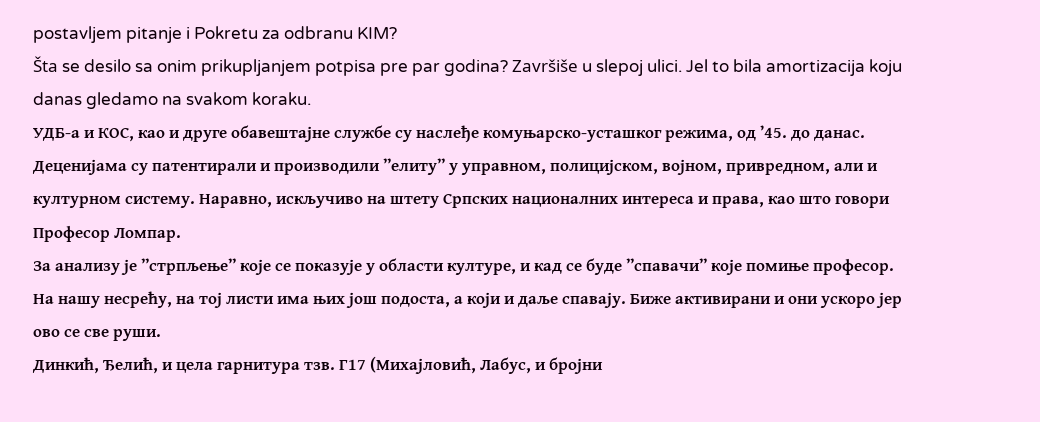postavljem pitanje i Pokretu za odbranu KIM?
Šta se desilo sa onim prikupljanjem potpisa pre par godina? Završiše u slepoj ulici. Jel to bila amortizacija koju danas gledamo na svakom koraku.
УДБ-а и КОС, као и друге обавештајне службе су наслеђе комуњарско-усташког режима, од ’45. до данас.
Деценијама су патентирали и производили ”елиту” у управном, полицијском, војном, привредном, али и културном систему. Наравно, искључиво на штету Српских националних интереса и права, као што говори Професор Ломпар.
За анализу је ”стрпљење” које се показује у области културе, и кад се буде ”спавачи” које помиње професор. На нашу несрећу, на тој листи има њих још подоста, а који и даље спавају. Биже активирани и они ускоро јер ово се све руши.
Динкић, Ђелић, и цела гарнитура тзв. Г17 (Михајловић, Лабус, и бројни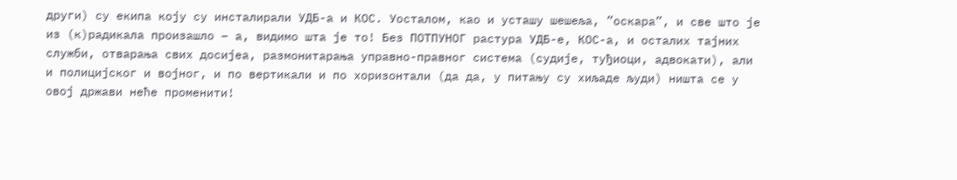други) су екипа коју су инсталирали УДБ-а и КОС. Уосталом, као и усташу шешеља, ”оскара”, и све што је из (к)радикала произашло – а, видимо шта је то! Без ПОТПУНОГ растура УДБ-е, КОС-а, и осталих тајних служби, отварања свих досијеа, размонитарања управно-правног система (судије, туђиоци, адвокати), али и полицијског и војног, и по вертикали и по хоризонтали (да да, у питању су хиљаде људи) ништа се у овој држави неће променити!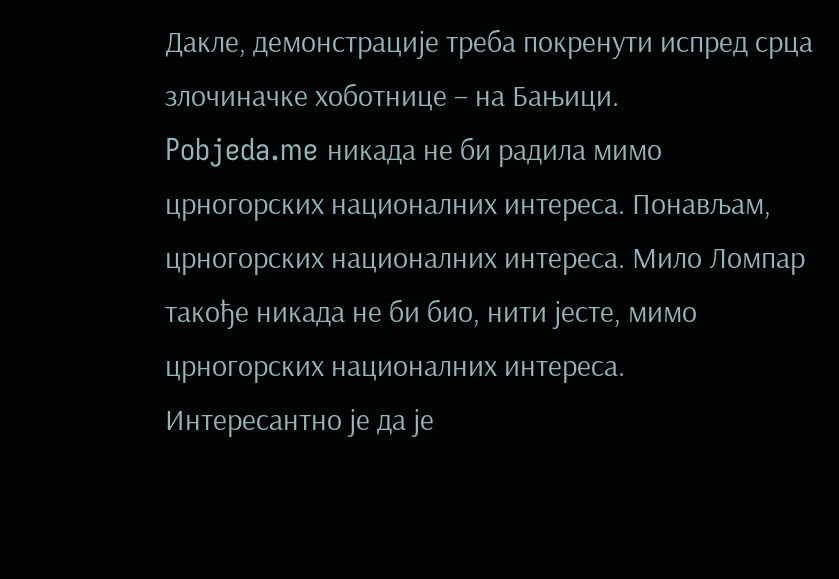Дакле, демонстрације треба покренути испред срца злочиначке хоботнице – на Бањици.
Pobjeda.me никада не би радила мимо црногорских националних интереса. Понављам, црногорских националних интереса. Мило Ломпар такође никада не би био, нити јесте, мимо црногорских националних интереса.
Интересантно је да је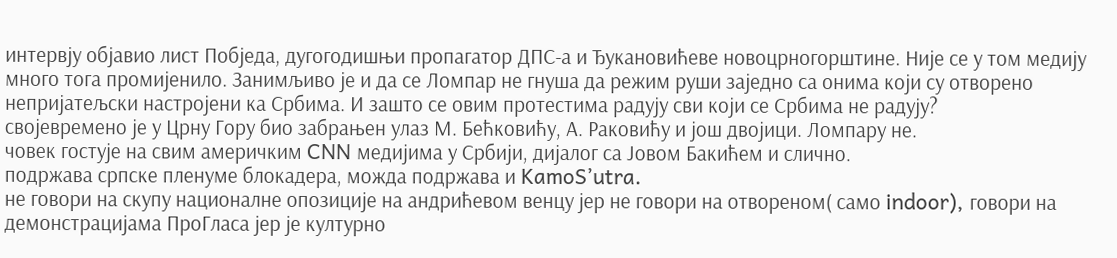интервју објавио лист Побједа, дугогодишњи пропагатор ДПС-а и Ђукановићеве новоцрногорштине. Није се у том медију много тога промијенило. Занимљиво је и да се Ломпар не гнуша да режим руши заједно са онима који су отворено непријатељски настројени ка Србима. И зашто се овим протестима радују сви који се Србима не радују?
својевремено је у Црну Гору био забрањен улаз М. Бећковићу, А. Раковићу и још двојици. Ломпару не.
човек гостује на свим америчким CNN медијима у Србији, дијалог са Јовом Бакићем и слично.
подржава српске пленуме блокадера, можда подржава и KamoS’utra.
не говори на скупу националне опозиције на андрићевом венцу јер не говори на отвореном( само indoor), говори на демонстрацијама ПроГласа јер је културно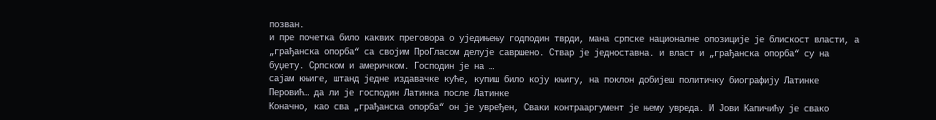позван.
и пре почетка било каквих преговора о уједињењу годподин тврди, мана српске националне опозиције је блискост власти, а „грађанска опорба“ са својим ПроГласом делује савршено. Ствар је једноставна. и власт и „грађанска опорба“ су на буџету. Српском и америчком. Господин је на …
сајам књиге, штанд једне издавачке куће, купиш било коју књигу, на поклон добијеш политичку биографију Латинке Перовић… да ли је господин Латинка после Латинке
Коначно, као сва „грађанска опорба“ он је увређен, Сваки контрааргумент је њему увреда. И Јови Капичићу је свако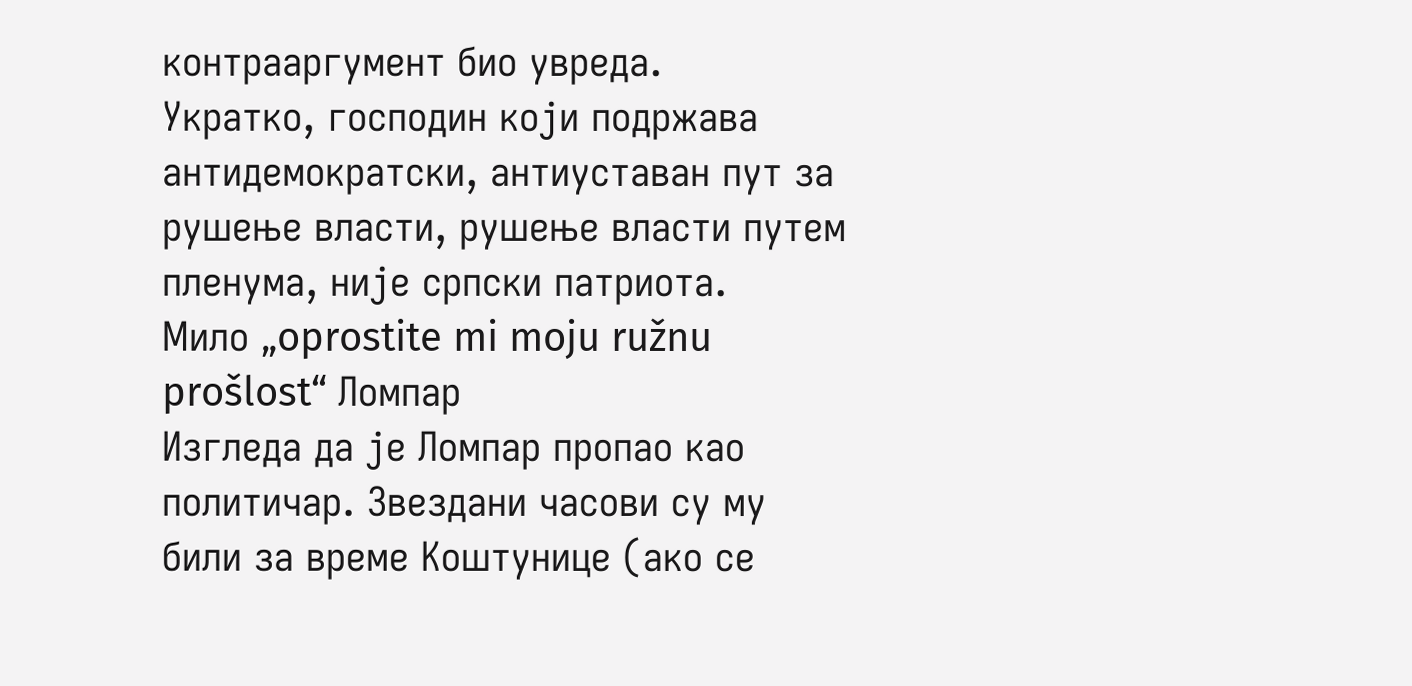контрааргумент био увреда.
Укратко, господин који подржава антидемократски, антиуставан пут за рушење власти, рушење власти путем пленума, није српски патриота.
Мило „oprostite mi moju ružnu prošlost“ Ломпар
Изгледа да је Ломпар пропао као политичар. Звездани часови су му били за време Коштунице (ако се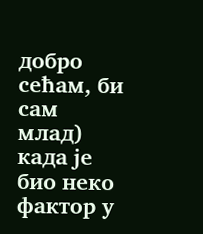добро сећам, би сам млад) када је био неко фактор у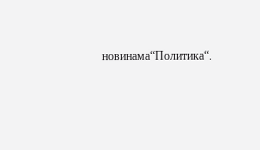новинама“Политика“.